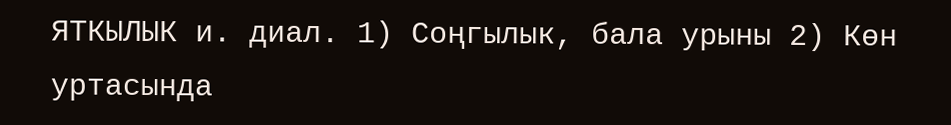ЯТКЫЛЫК и. диал. 1) Соңгылык, бала урыны 2) Көн уртасында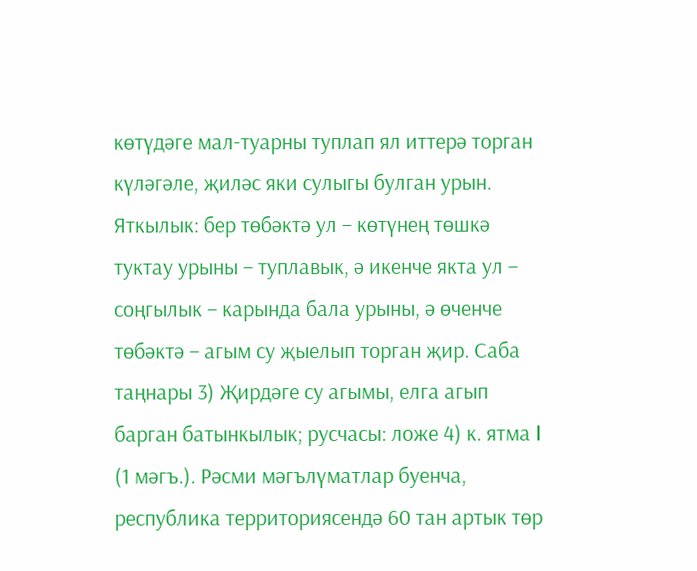көтүдәге мал-туарны туплап ял иттерә торган күләгәле, җиләс яки сулыгы булган урын. Яткылык: бер төбәктә ул – көтүнең төшкә туктау урыны – туплавык, ә икенче якта ул – соңгылык – карында бала урыны, ә өченче төбәктә – агым су җыелып торган җир. Саба таңнары 3) Җирдәге су агымы, елга агып барган батынкылык; русчасы: ложе 4) к. ятма I (1 мәгъ.). Рәсми мәгълүматлар буенча, республика территориясендә 60 тан артык төр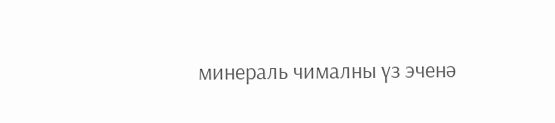минераль чималны үз эченә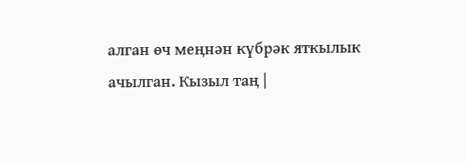алган өч меңнән күбрәк яткылык ачылган. Кызыл таң |